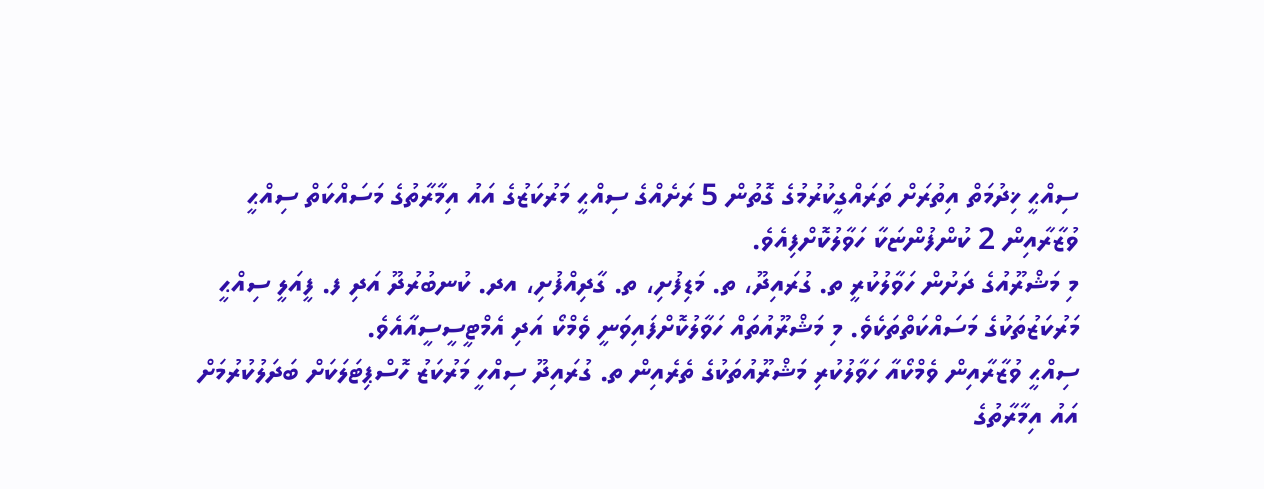ސިއްޙީ ޚިދުމަތް އިތުރަށް ތަރައްގީކުރުމުގެ ގޮތުން 5 ރަށެއްގެ ސިއްޙީ މަރުކަޒުގެ އައު އިމާރާތުގެ މަސައްކަތް ސިއްޙީ ވުޒާރާއިން 2 ކުންފުންޏަކާ ހަވާލުކޮށްފިއެވެ.
މި މަޝްރޫއުގެ ދަށުން ހަވާލުކުރީ ތ. ގުރައިދޫ، ތ. މަޑިފުށި، ތ. ގާދިއްފުށި، އދ. ކުނބުރުދޫ އަދި ފ. ފީއަލީ ސިއްޙީ މަރުކަޒުތަކުގެ މަސައްކަތްތަކެވެ. މި މަޝްރޫއުތައް ހަވާލުކޮށްފައިވަނީ ވެމްކޯ އަދި އެމްޓީސީސީއާއެވެ.
ސިއްޙީ ވުޒާރާއިން ވެމްކޯއާ ހަވާލުކުރި މަޝްރޫއުތަކުގެ ތެރެއިން ތ. ގުރައިދޫ ސިއްހީ މަރުކަޒު ހޮސްޕިޓަލަކަށް ބަދަލުކުރުމަށް އައު އިމާރާތުގެ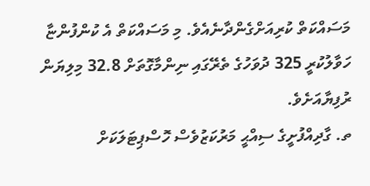މަސައްކަތް ކުރިއަށްގެންދާނެއެވެ. މި މަސައްކަތް އެ ކުންފުންޏާ ހަވާލުކުރީ 325 ދުވަހުގެ ތެރޭގައި ނިންމާގޮތަށް 32.8 މިލިޔަން ރުފިޔާއަށެވެ.
ތ. ގާދިއްފުށީގެ ސިއްޙީ މަރުކަޒުވެސް ހޮސްޕިޓަލަކަށް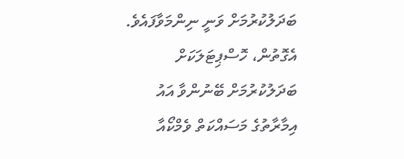ބަދަލުކުރުމަށް ވަނީ ނިންމަވާފައެވެ. އެގޮތުން، ހޮސްޕިޓަލަކަށް ބަދަލުކުރުމަށް ބޭނުންވާ އައު އިމާރާތުގެ މަސައްކަތް ވެމްކޯއާ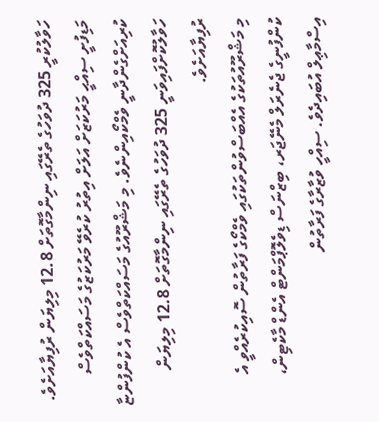ހަވާލުކުރީ 325 ދުވަހުގެ ތެރޭގައި ނިންމާގޮތަށް 12.8 މިލިޔަން ރުފިޔާއަށެވެ.
މަޑިފުށީ ސިއްޙީ މަރުކަޒަށް އަލަށް އިތުރު ކުރެވޭ މަރުކަޒުގެ މަސައްކަތްވެސް ކުރިއަށްގެންދާނީ ވެމްކޯއިންނެވެ. މި މަޝްރޫއުގެ މަސައްކަތްވެސް އެ ކުންފުންޏާ ހަވާލުކޮށްފައިވަނީ 325 ދުވަހުގެ ތެރޭގައި ނިންމާގޮތަށް 12.8 މިލިޔަން ރުފިޔާއަށެވެ.
މި މަޝްރޫއުތަކުގެ އެއްބަސްވުންތަކުގައި ވެމްކޯގެ ފަރާތުން ސޮއިކުރެއްވީ އެ ކުންފުނީގެ ޖެނެރަލް މެނޭޖަރ، ބިޒްނަސް ޑިވެލޮޕްމަންޓް އެންޑް މާކެޓިން، އިސްމާޢިލް އުބައިދެވެ. ސިއްހީ ވުޒާރާގެ ފަރާތުން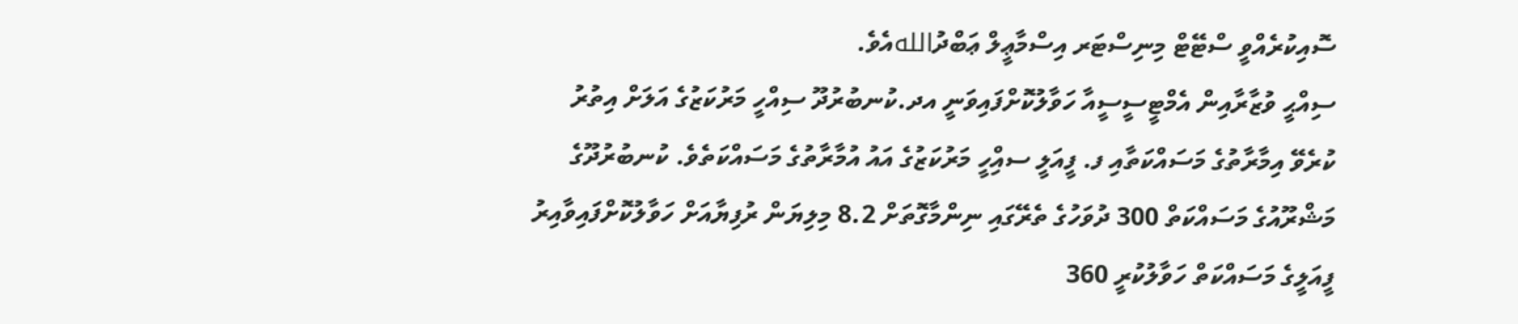ސޮއިކުރެއްވީ ސްޓޭޓް މިނިސްޓަރ އިސްމާޢީލް ޢަބްދުاللهއެވެ.
ސިއްޙީ ވުޒާރާއިން އެމްޓީސީސީއާ ހަވާލުކޮށްފައިވަނީ އދ.ކުނބުރުދޫ ސިއްހީ މަރުކަޒުގެ އަލަށް އިތުރު ކުރެވޭ އިމާރާތުގެ މަސައްކަތާއި ފ. ފީއަލީ ސއިްހީ މަރުކަޒުގެ އައު އުމާރާތުގެ މަސައްކަތެވެ. ކުނބުރުދޫގެ މަޝްރޫއުގެ މަސައްކަތް 300 ދުވަހުގެ ތެރޭގައި ނިންމާގޮތަށް 8.2 މިލިޔަން ރުފިޔާއަށް ހަވާލުކޮށްފައިވާއިރު ފީއަލީގެ މަސައްކަތް ހަވާލުކުރީ 360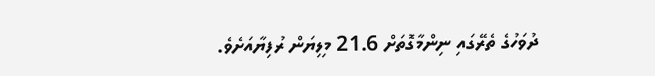ދުވަހުގެ ތެރޭގައި ނިންމާގޮތަށް 21.6 މިލިޔަން ރުފިޔާއަށެވެ.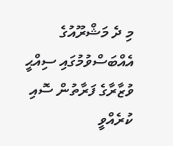މި ދެ މަޝްރޫއުގެ އެއްބަސްވުމުގައި ސިއްޙީ ވުޒާރާގެ ފަރާތުން ސޮއި ކުރެއްވީ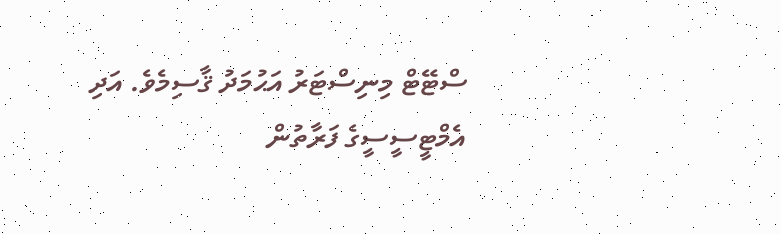ސްޓޭޓް މިނިސްޓަރު އަޙުމަދު ޤާސިމެވެ. އަދި އެމްޓީސީސީގެ ފަރާތުން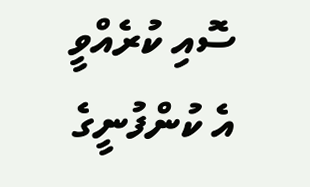ސޮއި ކުރެއްވީ އެ ކުންފުނީގެ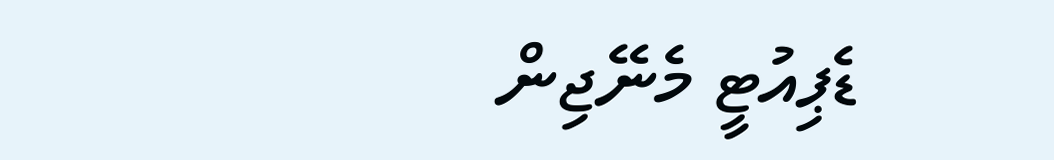ޑެޕިއުޓީ މެނޭޖިން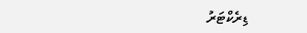ޑިރެކްޓަރު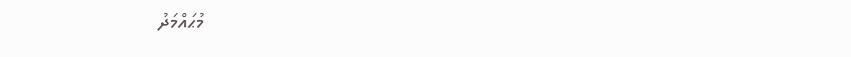މުޙައްމަދު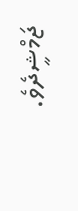ޖަމްޝީދެވެ.